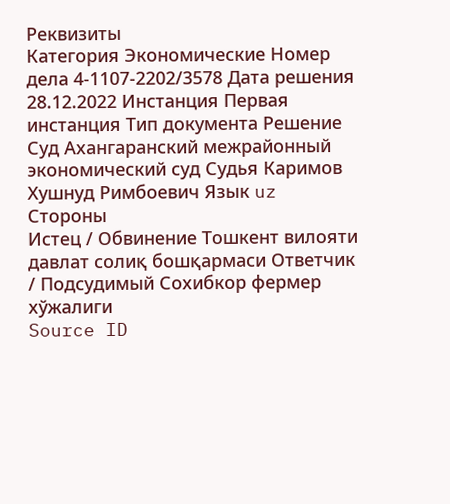Реквизиты
Категория Экономические Номер дела 4-1107-2202/3578 Дата решения 28.12.2022 Инстанция Первая инстанция Тип документа Решение Суд Ахангаранский межрайонный экономический суд Судья Каримов Хушнуд Римбоевич Язык uz
Стороны
Истец / Обвинение Тошкент вилояти давлат солиқ бошқармаси Ответчик / Подсудимый Сохибкор фермер хўжалиги
Source ID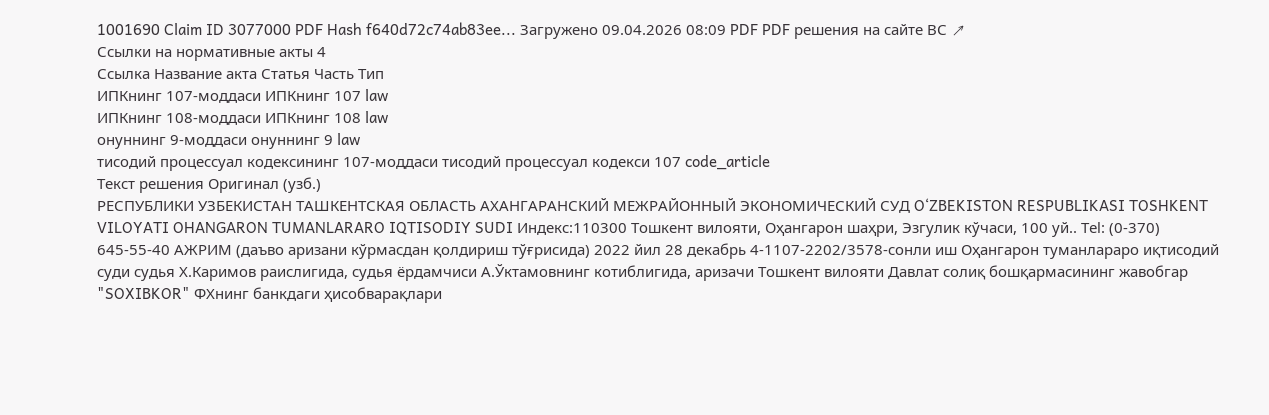1001690 Claim ID 3077000 PDF Hash f640d72c74ab83ee... Загружено 09.04.2026 08:09 PDF PDF решения на сайте ВС ↗
Ссылки на нормативные акты 4
Ссылка Название акта Статья Часть Тип
ИПКнинг 107-моддаси ИПКнинг 107 law
ИПКнинг 108-моддаси ИПКнинг 108 law
онуннинг 9-моддаси онуннинг 9 law
тисодий процессуал кодексининг 107-моддаси тисодий процессуал кодекси 107 code_article
Текст решения Оригинал (узб.)
РЕСПУБЛИКИ УЗБЕКИСТАН ТАШКЕНТСКАЯ ОБЛАСТЬ АХАНГАРАНСКИЙ МЕЖРАЙОННЫЙ ЭКОНОМИЧЕСКИЙ СУД O‘ZBEKISTON RESPUBLIKASI TOSHKENT VILOYATI OHANGARON TUMANLARARO IQTISODIY SUDI Индекс:110300 Тошкент вилояти, Оҳангарон шаҳри, Эзгулик кўчаси, 100 уй.. Тel: (0-370) 645-55-40 АЖРИМ (даъво аризани кўрмасдан қолдириш тўғрисида) 2022 йил 28 декабрь 4-1107-2202/3578-сонли иш Оҳангарон туманлараро иқтисодий суди судья Х.Каримов раислигида, судья ёрдамчиси А.Ўктамовнинг котиблигида, аризачи Тошкент вилояти Давлат солиқ бошқармасининг жавобгар "SOXIBKOR" ФХнинг банкдаги ҳисобварақлари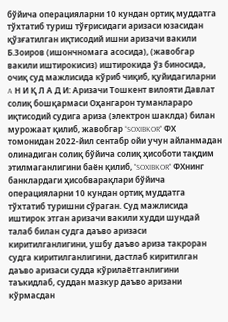бўйича операцияларни 10 кундан ортиқ муддатга тўхтатиб туриш тўғрисидаги аризаси юзасидан қўзғатилган иқтисодий ишни аризачи вакили Б.Зоиров (ишончномага асосида), (жавобгар вакили иштирокисиз) иштирокида ўз биносида, очиқ суд мажлисида кўриб чиқиб, қуйидагиларни A Н И Қ Л А Д И: Аризачи Тошкент вилояти Давлат солиқ бошқармаси Оҳангарон туманлараро иқтисодий судига ариза (электрон шаклда) билан мурожаат қилиб, жавобгар “SOXIBKOR" ФХ томонидан 2022-йил сентабр ойи учун айланмадан олинадиган солиқ бўйича солиқ ҳисоботи тақдим этилмаганлигини баён қилиб, "SOXIBKOR" ФХнинг банклардаги ҳисобварақлари бўйича операцияларни 10 кундан ортиқ муддатга тўхтатиб туришни сўраган. Суд мажлисида иштирок этган аризачи вакили худди шундай талаб билан судга даъво аризаси киритилганлигини, ушбу даъво ариза такроран судга киритилганлигини, дастлаб киритилган даъво аризаси судда кўрилаётганлигини таъкидлаб, суддан мазкур даъво аризани кўрмасдан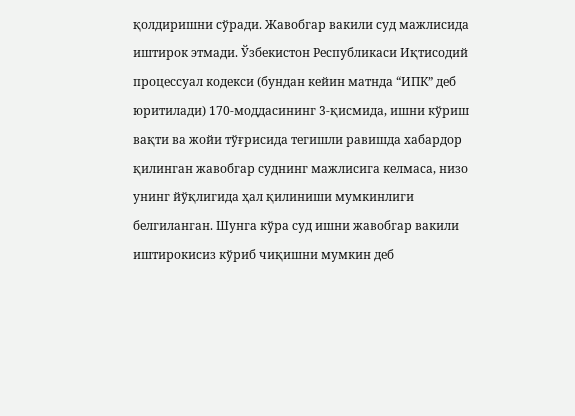қолдиришни сўради. Жавобгар вакили суд мажлисида иштирок этмади. Ўзбекистон Республикаси Иқтисодий процессуал кодекси (бундан кейин матнда “ИПК” деб юритилади) 170-моддасининг 3-қисмида, ишни кўриш вақти ва жойи тўғрисида тегишли равишда хабардор қилинган жавобгар суднинг мажлисига келмаса, низо унинг йўқлигида ҳал қилиниши мумкинлиги белгиланган. Шунга кўра суд ишни жавобгар вакили иштирокисиз кўриб чиқишни мумкин деб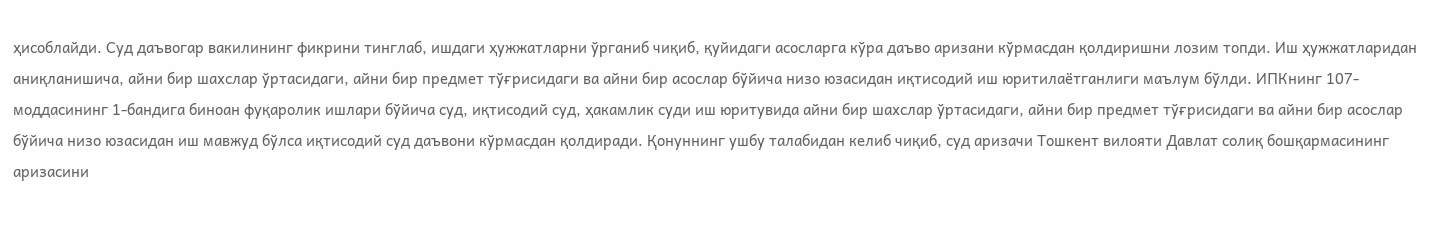ҳисоблайди. Суд даъвогар вакилининг фикрини тинглаб, ишдаги ҳужжатларни ўрганиб чиқиб, қуйидаги асосларга кўра даъво аризани кўрмасдан қолдиришни лозим топди. Иш ҳужжатларидан аниқланишича, айни бир шахслар ўртасидаги, айни бир предмет тўғрисидаги ва айни бир асослар бўйича низо юзасидан иқтисодий иш юритилаётганлиги маълум бўлди. ИПКнинг 107-моддасининг 1-бандига биноан фуқаролик ишлари бўйича суд, иқтисодий суд, ҳакамлик суди иш юритувида айни бир шахслар ўртасидаги, айни бир предмет тўғрисидаги ва айни бир асослар бўйича низо юзасидан иш мавжуд бўлса иқтисодий суд даъвони кўрмасдан қолдиради. Қонуннинг ушбу талабидан келиб чиқиб, суд аризачи Тошкент вилояти Давлат солиқ бошқармасининг аризасини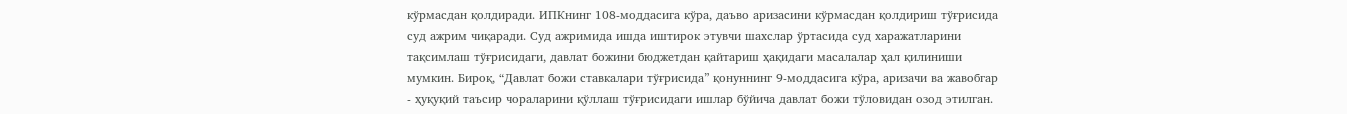кўрмасдан қолдиради. ИПКнинг 108-моддасига кўра, даъво аризасини кўрмасдан қолдириш тўғрисида суд ажрим чиқаради. Суд ажримида ишда иштирок этувчи шахслар ўртасида суд харажатларини тақсимлаш тўғрисидаги, давлат божини бюджетдан қайтариш ҳақидаги масалалар ҳал қилиниши мумкин. Бироқ, “Давлат божи ставкалари тўғрисида” қонуннинг 9-моддасига кўра, аризачи ва жавобгар - ҳуқуқий таъсир чораларини қўллаш тўғрисидаги ишлар бўйича давлат божи тўловидан озод этилган.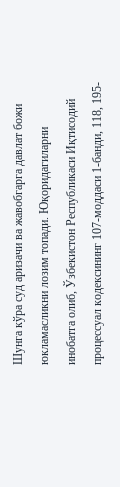Шунга кўра суд аризачи ва жавобгарга давлат божи юкламасликни лозим топади. Юқоридагиларни инобатга олиб, Ўзбекистон Республикаси Иқтисодий процессуал кодексининг 107-моддаси 1-банди, 118, 195-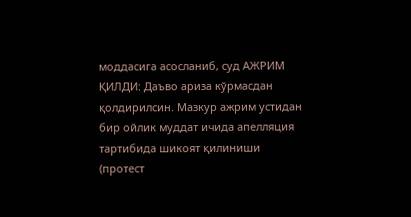моддасига асосланиб, суд АЖРИМ ҚИЛДИ: Даъво ариза кўрмасдан қолдирилсин. Мазкур ажрим устидан бир ойлик муддат ичида апелляция тартибида шикоят қилиниши (протест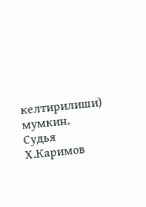келтирилиши) мумкин. Судья Х.Каримов